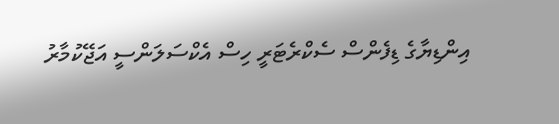އިންޑިޔާގެ ޑިފެންސް ސެކްރެޓަރީ ހިސް އެކްސަލަންސީ އަޖޭކުމާރު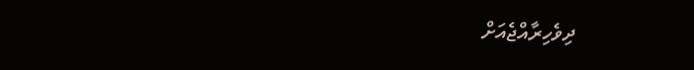ދިވެހިރާއްޖެއަށް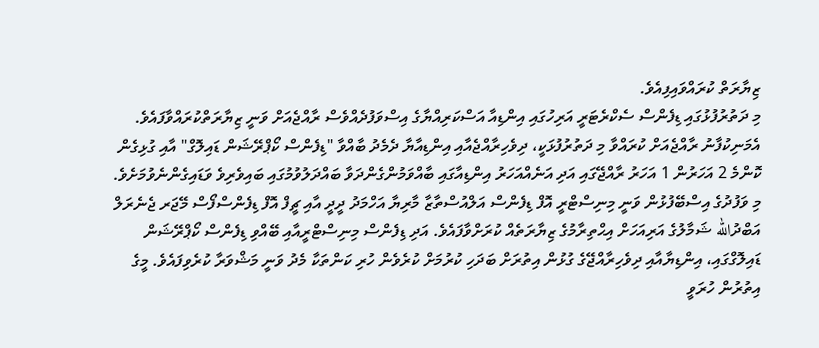ޒިޔާރަތް ކުރައްވައިފިއެވެ.
މި ދަތުރުފުޅުގައި ޑިފެންސް ސެކްރެޓަރީ އަރިހުގައި އިންޑިއާ އަސްކަރިއްޔާގެ އިސްވަފުދެއްވެސް ރާއްޖެއަށް ވަނީ ޒިޔާރަތްކުރައްވާފައެވެ. އެމަނިކުފާނު ރާއްޖެއަށް ކުރައްވާ މި ދަތުރުފުޅަކީ، ދިވެހިރާއްޖެއާއި އިންޑިއާޔާ ދެމެދު ބާއްވާ "ޑިފެންސް ކޯޕްރޭޝަން ޑައިލޮގް" އާއި ގުޅިގެން ކޮންމެ 2 އަހަރުން 1 އަހަރު ރާއްޖޭގައި އަދި އަނެއްއަހަރު އިންޑިއާގައި ބާއްވަމުންގެންދަވާ ބައްދަލުވުމުގައި ބައިވެރިވެ ވަޑައިގެންނެވުމަށެވެ.
މި ވަފުދުގެ އިސްބޭފުޅުން ވަނީ މިނިސްޓްރީ އޮފް ޑިފެންސް އަލްއުސްތާޒާ މާރިޔާ އަހްމަދު ދީދީ އާއި ޗީފް އޮފް ޑިފެންސްފޯސް މޭޖަރ ޖެނެރަލް އަބްދުالله ޝަމާލުގެ އަރިއަހަށް އިޙްތިރާމުގެ ޒިޔާރަތެއް ކުރަށްވާފައެވެ. އަދި ޑިފެންސް މިނިސްޓްރީއާއި ބޭއްވި ޑިފެންސް ކޯޕްރޭޝަން ޑައިލޮގްގައި، އިންޑިޔާއާއި ދިވެހިރާއްޖޭގެ ގުޅުން އިތުރަށް ބަދަހި ކުރުމަށް ކުރެވެން ހުރި ކަންތަކާ މެދު ވަނީ މަޝްވަރާ ކުރެވިފައެވެ. މީގެ އިތުރުން ހުރަވީ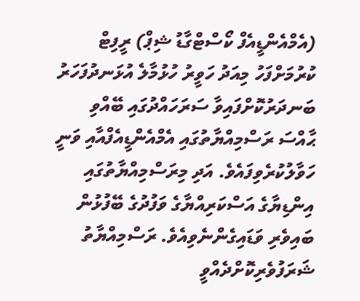(އެމްއެންޑީއެފް ކޯސްޓްގާޑު ޝިޕް) ރީފިޓް ކުރުމަށްފަހު މިއަދު ހަވީރު ހުޅުމާލެ އުޅަނދުފަހަރު ބަނދަރުކޮށްފައިވާ ސަރަހައްދުގައި ބޭއްވި ޙާއްސަ ރަސްމިއްޔާތުގައި އެމްއެންޑީއެފްއާއި ވަނީ ހަވާލުކުރެވިފައެވެ. އަދި މިރަސްމިއްޔާތުގައި އިންޑިޔާގެ އަސްކަރިއްޔާގެ ވަފުދުގެ ބޭފުޅުން ބައިވެރި ވަޑައިގެންނެވިއެވެ. ރަސްމިއްޔާތު ޝަރަފުވެރިކޮށްދެއްވީ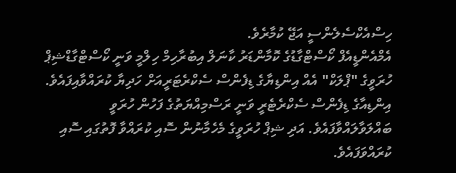ހިސްއެކްސެލެންސީ އަޖޭ ކުމާރެވެ.
އެމްއެންޑީއެފް ކޯސްޓްގާޑުގެ ކޮމާންޑަރު ކާނަލް އިބުރާހިމް ހިލްމީ ވަނީ ކޯސްޓްގާޑްޝިޕް ހުރަވީގެ "ޕްލަކް" އެއް އިންޑިޔާގެ ޑިފެންސް ސެކްރެޓަރީއަށް ހަދިޔާ ކުރައްވާއިފައެވެ. އިންޑިއާގެ ޑިފެންސް ސެކްރެޓެރީ ވަނީ ރަސްމިއްޔަތުގެ ފަހުން ހުރަވީ ބައްލަވާލައްވާފައެވެ. އަދި ޝިޕް ހުރަވީގެ މެހެމާނުން ސޮއި ކުރައްވާ ފޮތުގައި ސޮއި ކުރައްވަފައެވެ.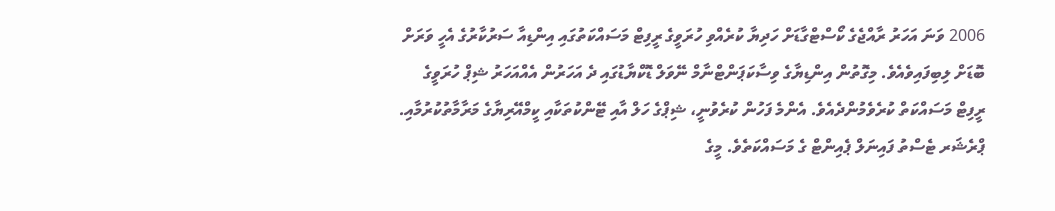2006 ވަނަ އަހަރު ރާއްޖެގެ ކޯސްޓްގާޑަށް ހަދިޔާ ކުރެއްވި ހުރަވީގެ ރީފިޓް މަސައްކަތުގައި އިންޑިއާ ސަރުކާރުގެ އެހީ ވަރަށް ބޮޑަށް ލިބިފައިވެއެވެ. މިގޮތުން އިންޑިޔާގެ ވިސާކަޕަންޓްނާމް ނޭވަލް ޑޮކްޔާޑުގައި ދެ އަހަރުން އެއްއަހަރު ޝިޕް ހުރަވީގެ ރީފިޓް މަސައްކަތް ކުރެވެމުންދެއެވެ. އެންމެ ފަހުން ކުރެވުނީ، ޝިޕްގެ ހަލް އާއި ޓޭންކުތަކާއި ކީމްއޭރިޔާގެ މަރާމާތުކުރުމާއި. ޕްރެޝަރ ޓެސްތު ފައިނަލް ޕެއިންޓް ގެ މަސައްކަތެވެ. މީގެ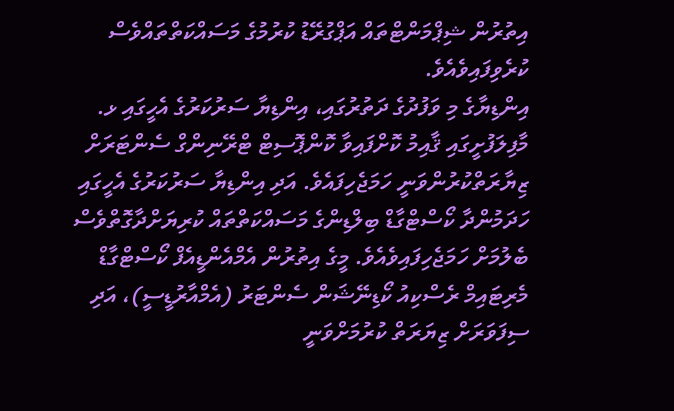އިތުރުން ޝިޕްމަންޓްތައް އަޕްގުރޭޑު ކުރުމުގެ މަސައްކަތްތައްވެސް ކުރެވިފައިވެއެވެ.
އިންޑިޔާގެ މި ވަފުދުގެ ދަތުރުގައި، އިންޑިޔާ ސަރުކަރުގެ އެހީގައި ޅ. މާފިލަފުށީގައި ޤާއިމު ކޮށްފައިވާ ކޮންޕޮސިޓް ޓްރޭނިންގް ސެންޓަރަށް ޒިޔާރަތްކުރުންވަނީ ހަމަޖެހިފައެވެ. އަދި އިންޑިޔާ ސަރުކަރުގެ އެހީގައި ހަދަމުންދާ ކޯސްޓްގާޑް ބިލްޑިންގެ މަސައްކަތްތައް ކުރިޔަށްދާގޮތްވެސް ބެލުމަށް ހަމަޖެހިފައިވެއެވެ. މީގެ އިތުރުން އެމްއެންޑީއެފް ކޯސްޓްގާޑް މެރިޓައިމް ރެސްކިއު ކޯޑިނޭޝަން ސެންޓަރު (އެމްއާރުޑީސީ)، އަދި ސިފަވަރަށް ޒިޔަރަތް ކުރުމަށްވަނީ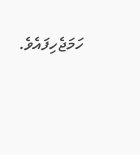ހަމަޖެހިފައެވެ.